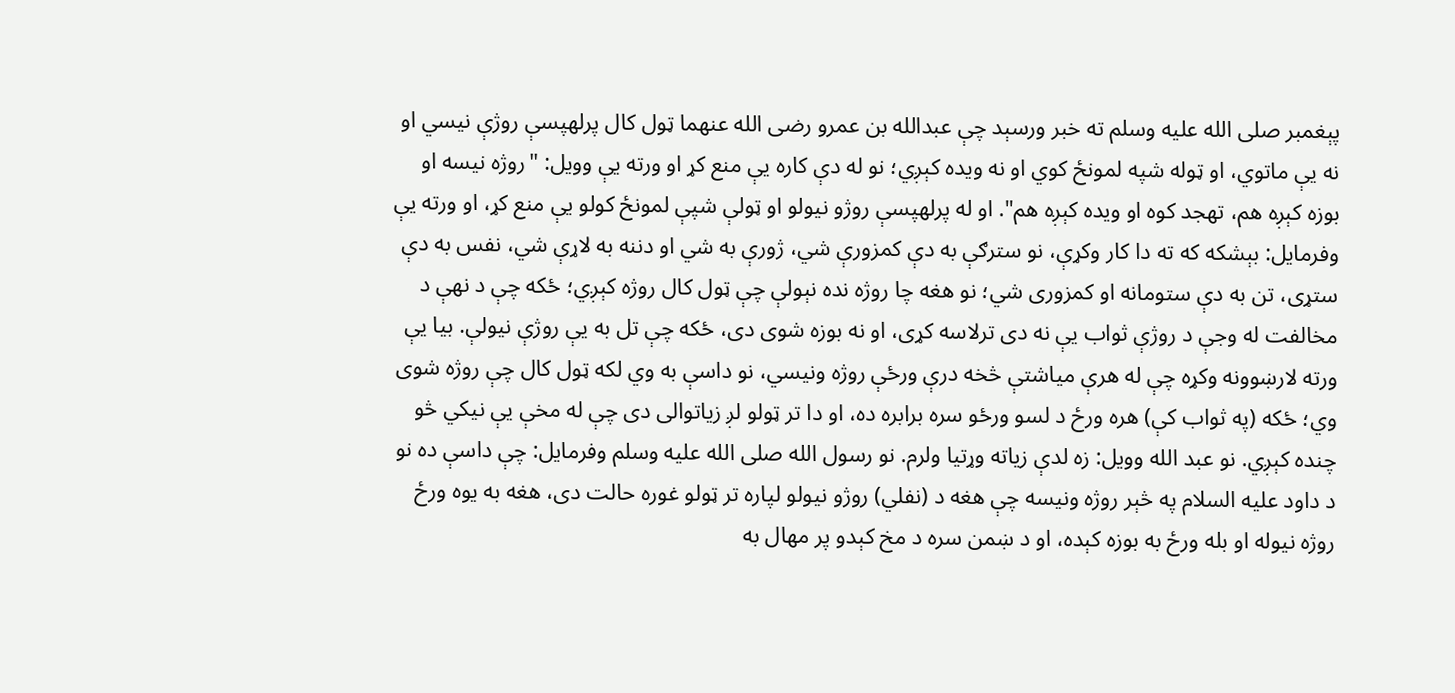پېغمبر صلی الله علیه وسلم ته خبر ورسېد چې عبدالله بن عمرو رضی الله عنهما ټول کال پرلهپسې روژې نیسي او نه یې ماتوي، او ټوله شپه لمونځ کوي او نه ویده کېږي؛ نو له دې کاره یې منع کړ او ورته یې وویل: "روژه نیسه او بوزه کېږه هم، تهجد کوه او ویده کېږه هم". او له پرلهپسې روژو نیولو او ټولې شپې لمونځ کولو یې منع کړ، او ورته یې وفرمایل: بېشکه که ته دا کار وکړې، نو سترګې به دې کمزورې شي، ژورې به شي او دننه به لاړې شي، نفس به دې ستړی، تن به دې ستومانه او کمزوری شي؛ نو هغه چا روژه نده نېولې چې ټول کال روژه کېږي؛ ځکه چې د نهې د مخالفت له وجې د روژې ثواب یې نه دی ترلاسه کړی، او نه بوزه شوی دی، ځکه چې تل به یې روژې نیولې. بیا یې ورته لارښوونه وکړه چې له هرې میاشتې څخه درې ورځې روژه ونیسي، نو داسې به وي لکه ټول کال چې روژه شوی وي؛ ځکه (په ثواب کې) هره ورځ د لسو ورځو سره برابره ده، او دا تر ټولو لږ زیاتوالی دی چې له مخې یې نیکي څو چنده کېږي. نو عبد الله وویل: زه لدې زیاته وړتیا ولرم. نو رسول الله صلی الله علیه وسلم وفرمایل: چې داسې ده نو د داود علیه السلام په څېر روژه ونیسه چې هغه د (نفلي) روژو نیولو لپاره تر ټولو غوره حالت دی، هغه به یوه ورځ روژه نیوله او بله ورځ به بوزه کېده، او د ښمن سره د مخ کېدو پر مهال به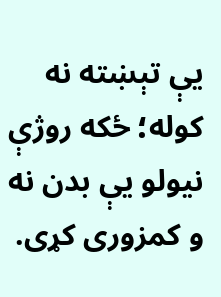یې تېښته نه کوله؛ ځکه روژې نیولو یې بدن نه و کمزوری کړی.